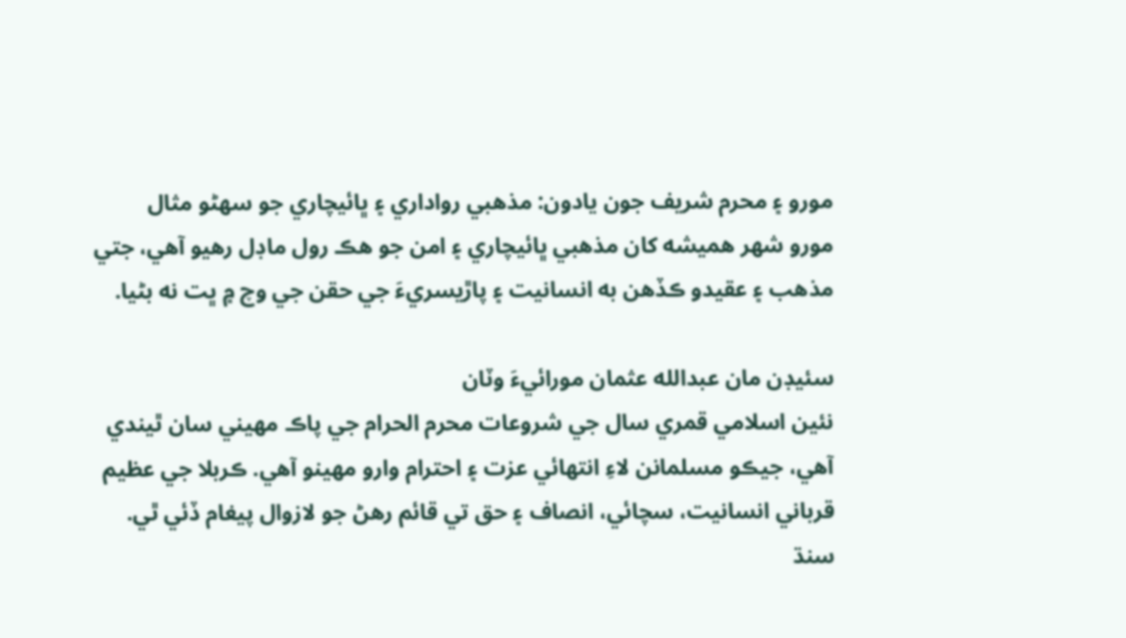مورو ۽ محرم شريف جون يادون: مذهبي رواداري ۽ ڀائيچاري جو سھڻو مثال
مورو شهر هميشه کان مذهبي ڀائيچاري ۽ امن جو هڪ رول ماڊل رهيو آهي، جتي مذهب ۽ عقيدو ڪڏهن به انسانيت ۽ پاڙيسريءَ جي حقن جي وچ ۾ ڀت نه بڻيا.

سئيڊن مان عبدالله عثمان مورائيءَ وٽان
نئين اسلامي قمري سال جي شروعات محرم الحرام جي پاڪ مهيني سان ٿيندي آهي، جيڪو مسلمانن لاءِ انتهائي عزت ۽ احترام وارو مهينو آهي. ڪربلا جي عظيم قرباني انسانيت، سچائي، انصاف ۽ حق تي قائم رهڻ جو لازوال پيغام ڏئي ٿي. سنڌ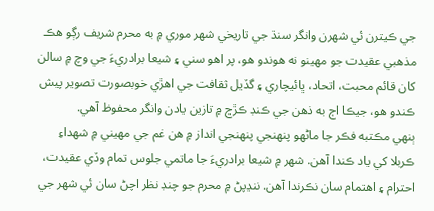جي ڪيترن ئي شهرن وانگر سنڌ جي تاريخي شهر موري ۾ به محرم شريف رڳو هڪ مذهبي عقيدت جو مهينو نه هوندو هو، پر اهو سني ۽ شيعا برادريءَ جي وچ ۾ سالن کان قائم محبت، اتحاد، ڀائيچاري ۽ گڏيل ثقافت جي اهڙي خوبصورت تصوير پيش ڪندو هو، جيڪا اڄ به ذهن جي ڪنڊ ڪڙڇ ۾ تازين يادن وانگر محفوظ آهي.
ٻنهي مڪتبه فڪر جا ماڻهو پنهنجي پنهنجي انداز ۾ هن غم جي مهيني ۾ شهداءِ ڪربلا کي ياد ڪندا آهن. شهر ۾ شيعا برادريءَ جا ماتمي جلوس تمام وڏي عقيدت، احترام ۽ اهتمام سان نڪرندا آهن. ننڍپڻ ۾ محرم جو چنڊ نظر اچڻ سان ئي شهر جي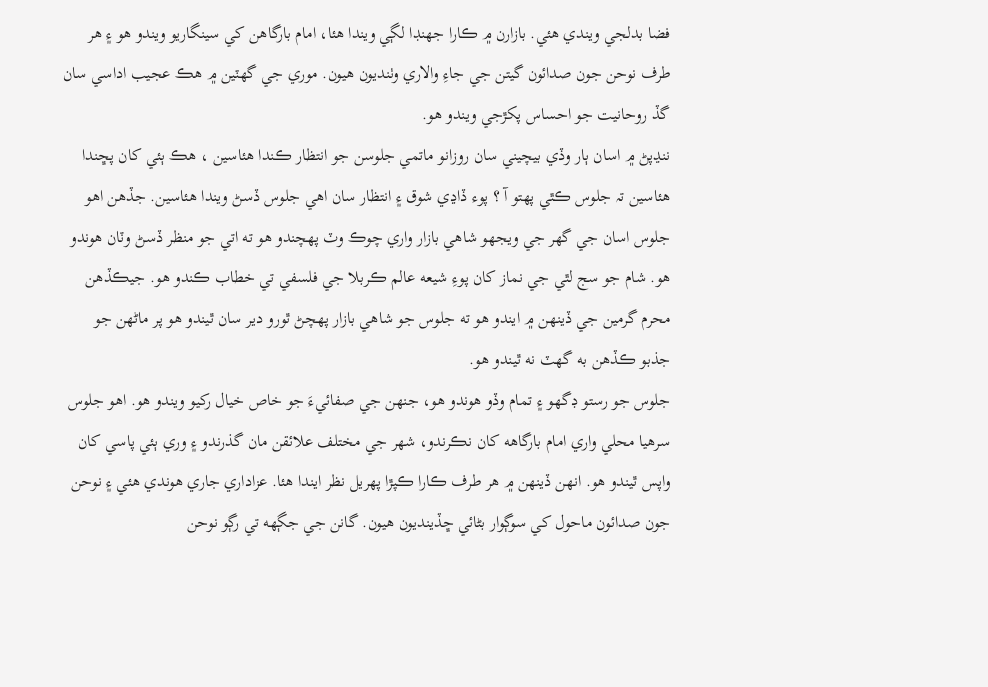فضا بدلجي ويندي هئي. بازارن ۾ ڪارا جهنڊا لڳي ويندا هئا، امام بارگاهن کي سينگاريو ويندو هو ۽ هر طرف نوحن جون صدائون گيتن جي جاءِ والاري وٺنديون هيون. موري جي گهٽين ۾ هڪ عجيب اداسي سان گڏ روحانيت جو احساس پکڙجي ويندو هو.
ننڍپڻ ۾ اسان ٻار وڏي بيچيني سان روزانو ماتمي جلوسن جو انتظار ڪندا هئاسين ، هڪ ٻئي کان پڇندا هئاسين تہ جلوس ڪٿي پهتو آ ؟ پوء ڏاڍي شوق ۽ انتظار سان اهي جلوس ڏسڻ ويندا هئاسين. جڏهن اهو جلوس اسان جي گهر جي ويجهو شاهي بازار واري چوڪ وٽ پهچندو هو ته اتي جو منظر ڏسڻ وٽان هوندو هو. شام جو سج لٿي جي نماز کان پوءِ شيعه عالم ڪربلا جي فلسفي تي خطاب ڪندو هو. جيڪڏهن محرم گرمين جي ڏينهن ۾ ايندو هو ته جلوس جو شاهي بازار پهچڻ ٿورو دير سان ٿيندو هو پر ماڻهن جو جذبو ڪڏهن به گهٽ نه ٿيندو هو.
جلوس جو رستو ڊگهو ۽ تمام وڏو هوندو هو، جنهن جي صفائيءَ جو خاص خيال رکيو ويندو هو. اهو جلوس سرهيا محلي واري امام بارگاهه کان نڪرندو، شهر جي مختلف علائقن مان گذرندو ۽ وري ٻئي پاسي کان واپس ٿيندو هو. انهن ڏينهن ۾ هر طرف ڪارا ڪپڙا پهريل نظر ايندا هئا. عزاداري جاري هوندي هئي ۽ نوحن جون صدائون ماحول کي سوڳوار بڻائي ڇڏينديون هيون. گانن جي جڳهه تي رڳو نوحن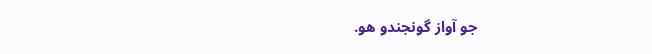جو آواز گونجندو هو.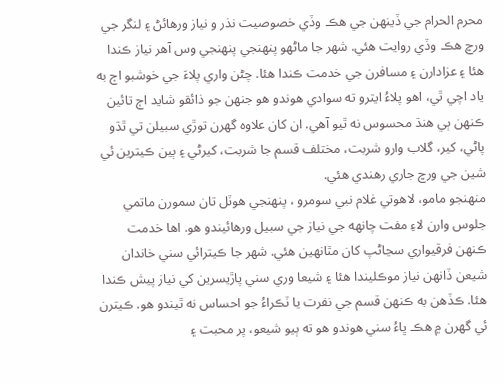محرم الحرام جي ڏينهن جي هڪ وڏي خصوصيت نذر و نياز ورهائڻ ۽ لنگر جي ورڇ هڪ وڏي روايت هئي. شهر جا ماڻهو پنهنجي پنهنجي وس آهر نياز ڪندا هئا ۽ عزادارن ۽ مسافرن جي خدمت ڪندا هئا. چڻن واري پلاءَ جي خوشبو اڄ به ياد اچي ٿي، اھو پلاءُ ايترو ته سوادي هوندو هو جنهن جو ذائقو شايد اڄ تائين ڪنهن ٻي هنڌ محسوس نه ٿيو آهي. ان کان علاوه گهرن توڙي سبيلن تي ٿڌو پاڻي، کير، گلاب وارو شربت، مختلف قسم جا شربت، کيرڻي ۽ ٻين ڪيترين ئي شين جي ورڇ جاري رهندي هئي.
منهنجو مامو، لاهوتي غلام نبي سومرو ، پنهنجي هوٽل تان سمورن ماتمي جلوس وارن لاءِ مفت چانهه جي نياز جي سبيل ورهائيندو هو. اها خدمت ڪنهن فرقيواري سڃاڻپ کان مٿانهين هئي. شهر جا ڪيترائي سني خاندان شيعن ڏانهن نياز موڪليندا هئا ۽ شيعا وري سني پاڙيسرين کي نياز پيش ڪندا هئا. ڪڏهن به ڪنهن قسم جي نفرت يا ٽڪراءُ جو احساس نه ٿيندو هو. ڪيترن ئي گهرن ۾ هڪ ڀاءُ سني هوندو هو ته ٻيو شيعو، پر محبت ۽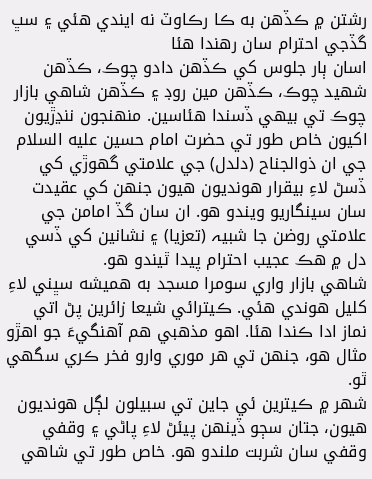رشتن ۾ ڪڏهن به ڪا رڪاوٽ نه ايندي هئي ۽ سڀ گڏجي احترام سان رهندا هئا
اسان ٻار جلوس کي ڪڏهن دادو چوڪ، ڪڏهن شهيد چوڪ، ڪڏهن مين روڊ ۽ ڪڏهن شاهي بازار چوڪ تي بيهي ڏسندا هئاسين. منهنجون ننڍڙيون اکيون خاص طور تي حضرت امام حسين عليه السلام جي ان ذوالجناح (دلدل) جي علامتي گهوڙي کي ڏسڻ لاءِ بيقرار هونديون هيون جنهن کي عقيدت سان سينگاريو ويندو هو. ان سان گڏ امامن جي علامتي روضن جا شبيہ (تعزيا) ۽ نشانين کي ڏسي دل ۾ هڪ عجيب احترام پيدا ٿيندو هو.
شاهي بازار واري سومرا مسجد به هميشه سڀني لاءِ کليل هوندي هئي. ڪيترائي شيعا زائرين پڻ اتي نماز ادا ڪندا هئا. اهو مذهبي هم آهنگيءَ جو اهڙو مثال هو، جنهن تي هر موري وارو فخر ڪري سگهي ٿو.
شهر ۾ ڪيترين ئي جاين تي سبيلون لڳل هونديون هيون، جتان سڄو ڏينهن پيئڻ لاءِ پاڻي ۽ وقفي وقفي سان شربت ملندو هو. خاص طور تي شاهي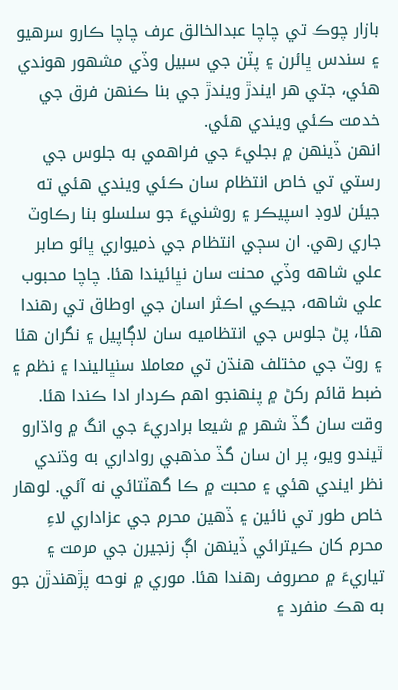بازار چوڪ تي چاچا عبدالخالق عرف چاچا ڪارو سرهيو ۽ سندس ڀائرن ۽ پٽن جي سبيل وڏي مشهور هوندي هئي، جتي هر ايندڙ ويندڙ جي بنا ڪنهن فرق جي خدمت ڪئي ويندي هئي.
انهن ڏينهن ۾ بجليءَ جي فراهمي به جلوس جي رستي تي خاص انتظام سان ڪئي ويندي هئي ته جيئن لاوڊ اسپيڪر ۽ روشنيءَ جو سلسلو بنا رڪاوٽ جاري رهي. ان سڄي انتظام جي ذميواري ڀائو صابر علي شاهه وڏي محنت سان نڀائيندا هئا. چاچا محبوب علي شاهه، جيڪي اڪثر اسان جي اوطاق تي رهندا هئا، پڻ جلوس جي انتظاميه سان لاڳاپيل ۽ نگران هئا ۽ روٽ جي مختلف هنڌن تي معاملا سنڀاليندا ۽ نظم ۽ ضبط قائم رکڻ ۾ پنهنجو اهم ڪردار ادا ڪندا هئا.
وقت سان گڏ شهر ۾ شيعا برادريءَ جي انگ ۾ واڌارو ٿيندو ويو، پر ان سان گڏ مذهبي رواداري به وڌندي نظر ايندي هئي ۽ محبت ۾ ڪا گهٽتائي نه آئي. لوهار خاص طور تي نائين ۽ ڏهين محرم جي عزاداري لاءِ محرم کان ڪيترائي ڏينهن اڳ زنجيرن جي مرمت ۽ تياريءَ ۾ مصروف رهندا هئا. موري ۾ نوحه پڙهندڙن جو به هڪ منفرد ۽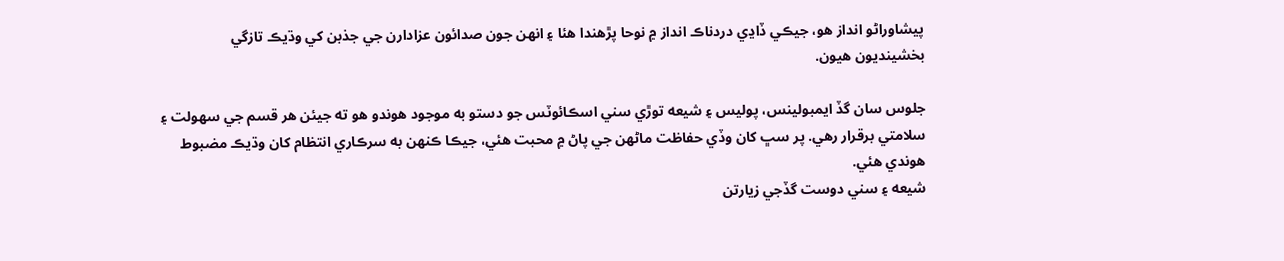پيشاوراڻو انداز هو، جيڪي ڏاڍي دردناڪ انداز ۾ نوحا پڙهندا هئا ۽ انهن جون صدائون عزادارن جي جذبن کي وڌيڪ تازگي بخشينديون هيون.

جلوس سان گڏ ايمبولينس، پوليس ۽ شيعه توڙي سني اسڪائوٽس جو دستو به موجود هوندو هو ته جيئن هر قسم جي سهولت ۽ سلامتي برقرار رهي. پر سڀ کان وڏي حفاظت ماڻهن جي پاڻ ۾ محبت هئي، جيڪا ڪنهن به سرڪاري انتظام کان وڌيڪ مضبوط هوندي هئي.
شيعه ۽ سني دوست گڏجي زيارتن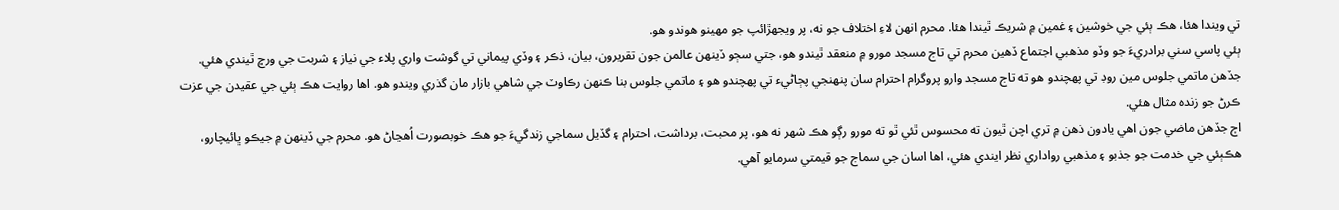تي ويندا هئا، هڪ ٻئي جي خوشين ۽ غمين ۾ شريڪ ٿيندا هئا. محرم انهن لاءِ اختلاف جو نه، پر ويجهڙائپ جو مهينو هوندو هو.
ٻئي پاسي سني برادريءَ جو وڏو مذهبي اجتماع ڏهين محرم تي تاج مسجد مورو ۾ منعقد ٿيندو هو، جتي سڄو ڏينهن عالمن جون تقريرون، بيان، ذڪر ۽ وڏي پيماني تي گوشت واري پلاء جي نياز ۽ شربت جي ورڇ ٿيندي هئي. جڏهن ماتمي جلوس مين روڊ تي پهچندو هو ته تاج مسجد وارو پروگرام احترام سان پنهنجي پڄاڻيء تي پهچندو هو ۽ ماتمي جلوس بنا ڪنهن رڪاوٽ جي شاهي بازار مان گذري ويندو هو. اها روايت هڪ ٻئي جي عقيدن جي عزت ڪرڻ جو زنده مثال هئي.
اڄ جڏهن ماضي جون اهي يادون ذهن ۾ تري اچن ٿيون ته محسوس ٿئي ٿو ته مورو رڳو هڪ شهر نه هو، پر محبت، برداشت، احترام ۽ گڏيل سماجي زندگيءَ جو هڪ خوبصورت اُھڃاڻ هو. محرم جي ڏينهن ۾ جيڪو ڀائيچارو، هڪٻئي جي خدمت جو جذبو ۽ مذهبي رواداري نظر ايندي هئي، اها اسان جي سماج جو قيمتي سرمايو آهي.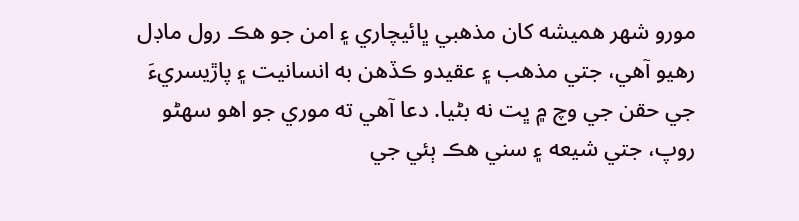مورو شهر هميشه کان مذهبي ڀائيچاري ۽ امن جو هڪ رول ماڊل رهيو آهي، جتي مذهب ۽ عقيدو ڪڏهن به انسانيت ۽ پاڙيسريءَ جي حقن جي وچ ۾ ڀت نه بڻيا. دعا آهي ته موري جو اهو سهڻو روپ، جتي شيعه ۽ سني هڪ ٻئي جي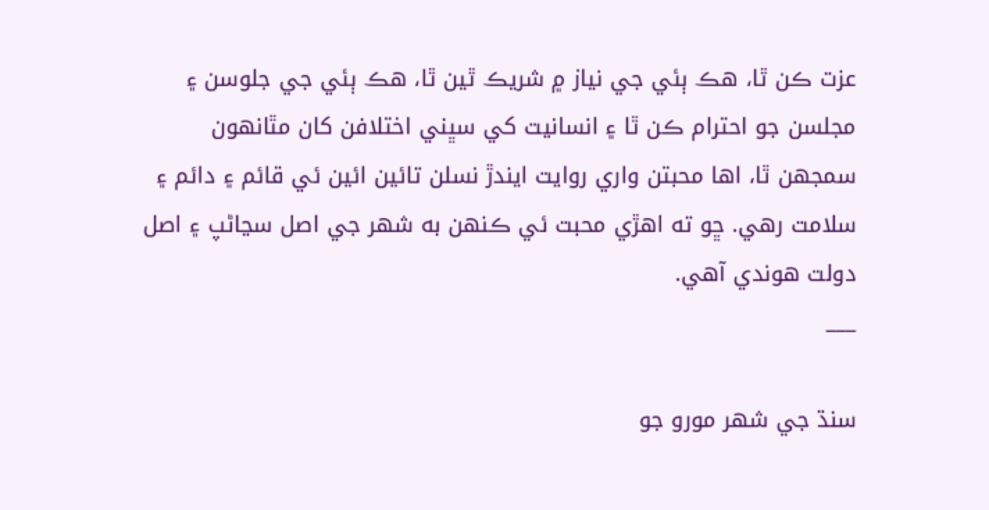عزت ڪن ٿا، هڪ ٻئي جي نياز ۾ شريڪ ٿين ٿا، هڪ ٻئي جي جلوسن ۽ مجلسن جو احترام ڪن ٿا ۽ انسانيت کي سڀني اختلافن کان مٿانهون سمجهن ٿا، اها محبتن واري روايت ايندڙ نسلن تائين ائين ئي قائم ۽ دائم ۽ سلامت رهي. ڇو ته اهڙي محبت ئي ڪنهن به شهر جي اصل سڃاڻپ ۽ اصل دولت هوندي آهي.
___

سنڌ جي شھر مورو جو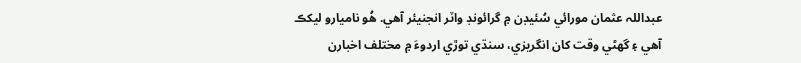عبداللہ عثمان مورائي سُئيڊن ۾ گرائونڊ واٽر انجنيئر آھي. ھُو ناميارو ليکڪ آھي ۽ گھڻي وقت کان انگريزي، سنڌي توڙي اردوءَ ۾ مختلف اخبارن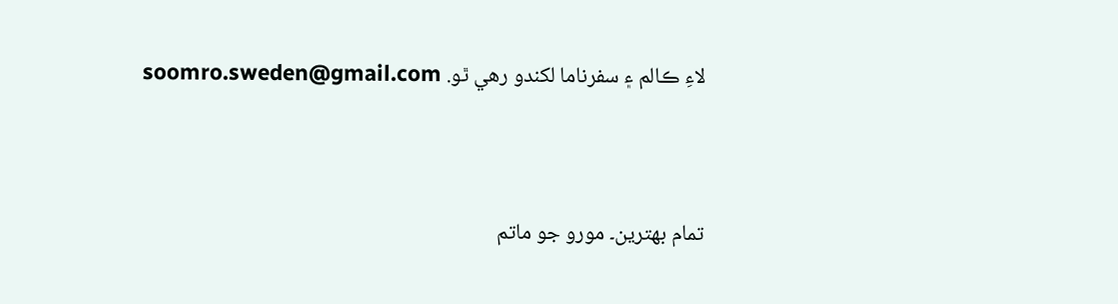لاءِ ڪالم ۽ سفرناما لکندو رھي ٿو. soomro.sweden@gmail.com




تمام بھترين۔ مورو جو ماتم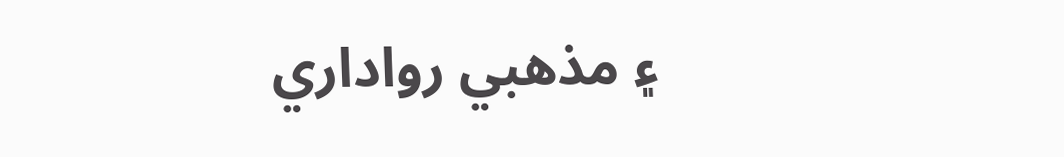۽ مذهبي رواداري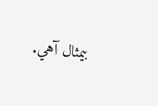بيمثال آهي.